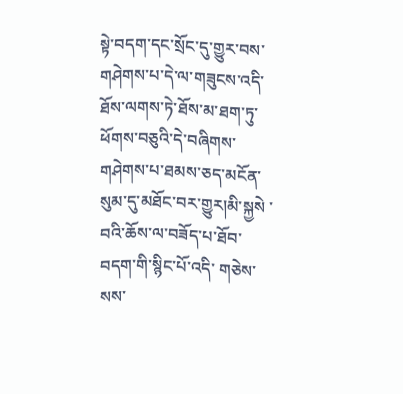སྟེ་བདག་དང་སྲོང་དུ་གྱུར་བས་གཤེགས་པ་དེ་ལ་གཟུངས་འདི་ཐོས་ལགས་ཏེ་ཐོས་མ་ཐག་ཏུ་ཕོགས་བཅུའི་དེ་བཞིགས་ གཤེགས་པ་ཐམས་ཅད་མངོན་སུམ་དུ་མཐོང་བར་གྱུར།མི་སྐྱསེ ་བའི་ཆོས་ལ་བཟོད་པ་ཐོབ་ བདག་གི་སྙིང་པོ་འདི་ གཅེས་སས་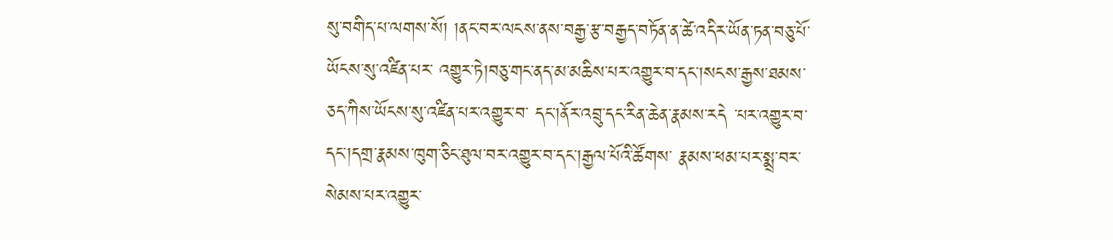སུ་བགིད་པ་ལགས་སོ། །ནང་བར་ལངས་ནས་བརྒྱ་རྩ་བརྒྱད་བཏོན་ན་ཚེ་འདིར་ཡོན་ཏན་བཅུ་པོ་ཡོངས་སུ་འཛིན་པར་ འགྱུར་ཏེ།བཅུ་གང་ནད་མ་མཆིས་པར་འགྱུར་བ་དང་།སངས་རྒྱས་ཐམས་ཅད་ཀིས་ཡོངས་སུ་འཛིན་པར་འགྱུར་བ་ དང་།ནོར་འབྲུ་དང་རིན་ཆེན་རྣམས་རདེ ་པར་འགྱུར་བ་དང་།དགྲ་རྣམས་ཁུག་ཅིང་ཐུལ་བར་འགྱུར་བ་དང་།རྒྱལ་པོའི་ཚོགས་ རྣམས་ཕམ་པར་སྨྲ་བར་སེམས་པར་འགྱུར་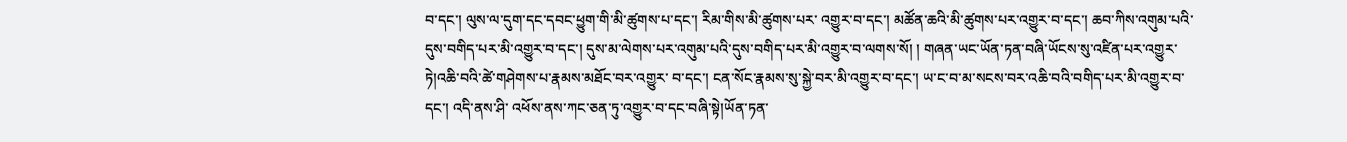བ་དང་། ལུས་ལ་དུག་དང་དབང་ཕྱུག་གི་མི་ཚུགས་པ་དང་། རིམ་གིས་མི་ཚུགས་པར་ འགྱུར་བ་དང་། མཚོན་ཆའི་མི་ཚུགས་པར་འགྱུར་བ་དང་། ཆབ་ཀིས་འགུམ་པའི་དུས་བགིད་པར་མི་འགྱུར་བ་དང་། དུས་མ་ལེགས་པར་འགུམ་པའི་དུས་བགིད་པར་མི་འགྱུར་བ་ལགས་སོ། ། གཞན་ཡང་ཡོན་ཏན་བཞི་ཡོངས་སུ་འཛིན་པར་འགྱུར་ཏེ།འཆི་བའི་ཚེ་གཤེགས་པ་རྣམས་མཐོང་བར་འགྱུར་ བ་དང་། ངན་སོང་རྣམས་སུ་སྐྱེ་བར་མི་འགྱུར་བ་དང་། ཡ་ང་བ་མ་སངས་བར་འཆི་བའི་བགིད་པར་མི་འགྱུར་བ་དང་། འདི་ནས་ཤི་ འཕོས་ནས་ཀང་ཅན་ཏུ་འགྱུར་བ་དང་བཞི་སྟེ།ཡོན་ཏན་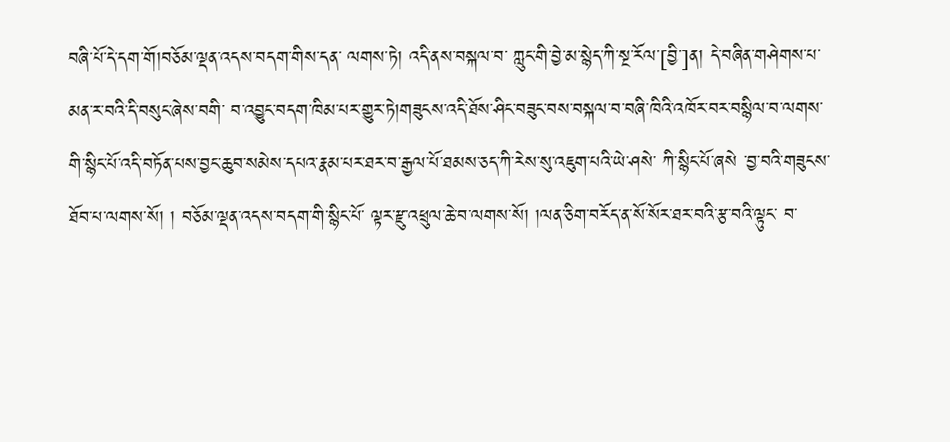བཞི་པོ་དེ་དག་གོ།བཅོམ་ལྡན་འདས་བདག་གིས་དན་ ལགས་ཏེ། འདི་ནས་བསྐལ་བ་ ཀླུང་གི་བྱེ་མ་སྙེད་ཀི་སྔ་རོལ་[བྱི་]ན། དེ་བཞིན་གཤེགས་པ་མན་ར་བའི་དི་བསུང་ཞེས་བགི་ བ་འབྱུང་བདག་ཁིམ་པར་གྱུར་ཏེ།གཟུངས་འདི་ཐོས་ཤིང་བཟུང་བས་བསྐལ་བ་བཞི་ཁིའི་འཁོར་བར་བསྙིལ་བ་ལགས་ གི་སྙིང་པོ་འདི་བཏོན་པས་བྱང་ཆུབ་སམེས་དཔའ་རྣམ་པར་ཐར་བ་རྒྱལ་པོ་ཐམས་ཅད་ཀི་རེས་སུ་འཇུག་པའི་ཡེ་ཤསེ་ ཀི་སྙིང་པོ་ཞསེ ་བྱ་བའི་གཟུངས་ཐོབ་པ་ལགས་སོ། ། བཅོམ་ལྡན་འདས་བདག་གི་སྙིང་པོ་ ལྟར་རྫུ་འཕྲུལ་ཆེ་བ་ལགས་སོ། །ལན་ཅིག་བརོད་ན་སོ་སོར་ཐར་བའི་རྩ་བའི་ལྟུང་ བ་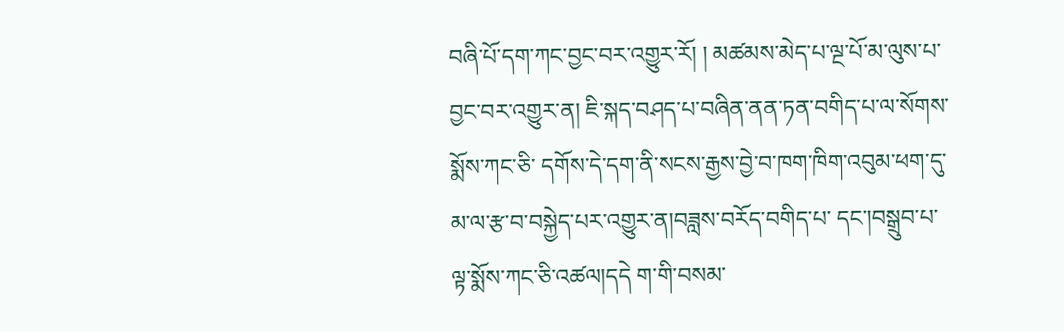བཞི་པོ་དག་ཀང་བྱང་བར་འགྱུར་རོ། ། མཚམས་མེད་པ་ལྔ་པོ་མ་ལུས་པ་བྱང་བར་འགྱུར་ན། ཇི་སྐད་བཤད་པ་བཞིན་ནན་ཏན་བགིད་པ་ལ་སོགས་སྨོས་ཀང་ཅི་ དགོས་དེ་དག་ནི་སངས་རྒྱས་བྱེ་བ་ཁག་ཁིག་འབུམ་ཕག་དུ་མ་ལ་རྩ་བ་བསྐྱེད་པར་འགྱུར་ན།བཟླས་བརོད་བགིད་པ་ དང་།བསྒྲུབ་པ་ལྟ་སྨོས་ཀང་ཅི་འཚལ།དདེ ག་གི་བསམ་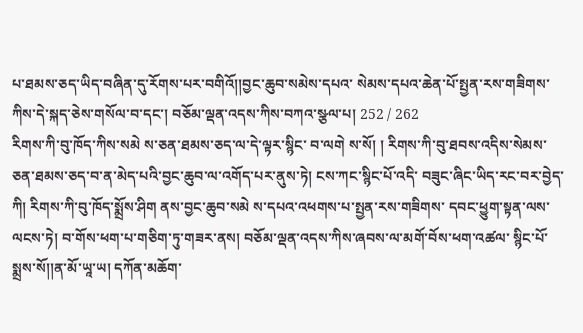པ་ཐམས་ཅད་ཡིད་བཞིན་དུ་རོགས་པར་བགིའོ།།བྱང་ཆུབ་སམེས་དཔའ་ སེམས་དཔའ་ཆེན་པོ་སྤྱན་རས་གཟིགས་ཀིས་དེ་སྐད་ཅེས་གསོལ་བ་དང་། བཅོམ་ལྡན་འདས་ཀིས་བཀའ་སྩལ་པ། 252 / 262
རིགས་ཀི་བུ་ཁོད་ཀིས་སམེ ས་ཅན་ཐམས་ཅད་ལ་དེ་ལྟར་སྙིང་ བ་ལགེ ས་སོ། ། རིགས་ཀི་བུ་ཐབས་འདིས་སེམས་ཅན་ཐམས་ཅད་བ་ན་མེད་པའི་བྱང་ཆུབ་ལ་འགོད་པར་ནུས་ཏེ། ངས་ཀང་སྙིང་པོ་འདི་ བཟུང་ཞིང་ཡིད་རང་བར་བྱེད་ཀི། རིགས་ཀི་བུ་ཁོད་སྨྲོས་ཤིག ནས་བྱང་ཆུབ་སམེ ས་དཔའ་འཕགས་པ་སྤྱན་རས་གཟིགས་ དབང་ཕྱུག་སྟན་ལས་ལངས་ཏེ། བ་གོས་ཕག་པ་གཅིག་ཏུ་གཟར་ནས། བཅོམ་ལྡན་འདས་ཀིས་ཞབས་ལ་མགོ་བོས་ཕག་འཚལ་ སྙིང་པོ་སྨྲས་སོ།།ན་མོ་ཡཱ་ཡ། དཀོན་མཆོག་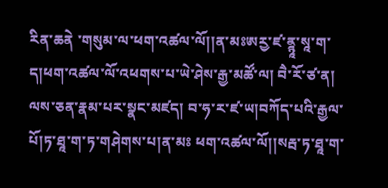རིན་ཆནེ ་གསུམ་ལ་ཕག་འཚལ་ལོ།།ན་མཿཨཪྱ་ཛ་ནྙཱ་སཱ་ག་ད།ཕག་འཚལ་ལོ་འཕགས་པ་ཡེ་ཤེས་རྒྱ་མཚོ་ལ། བཻ་རོ་ཙ་ན། ལས་ཅན་རྣམ་པར་སྣང་མཛད། བ་ཧ་ར་ཛ་ཡ།བཀོད་པའི་རྒྱལ་པོ།ཏ་ཐཱ་ག་ཏ་གཤེགས་པ།ན་མཿ ཕག་འཚལ་ལོ།།སརྦ་ཏ་ཐཱ་ག་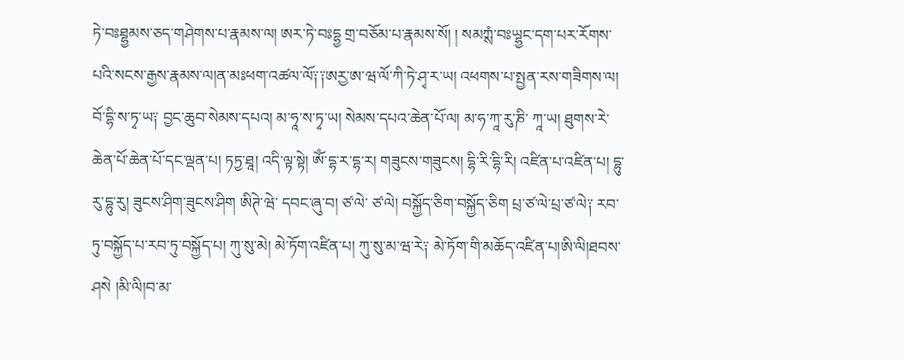ཏེ་བཿཐྷྱམས་ཅད་གཤེགས་པ་རྣམས་ལ། ཨར་ཏེ་བཿདྷྱ གྲ་བཅོམ་པ་རྣམས་སོ། ། སམཀྶཾ་བཿཡྷྱང་དག་པར་རོགས་པའི་སངས་རྒྱས་རྣམས་ལ།ན་མཿཕག་འཚལ་ལོ༑༑ཨཪྱ་ཨ་ཝ་ལོ་ཀི་ཏེ་ཤྭ་ར་ཡ། འཕགས་པ་སྤྱན་རས་གཟིགས་ལ། བོ་དྷི་ས་ཏྭ་ཡ༑ བྱང་ཆུབ་སེམས་དཔའ། མ་ཧཱ་ས་ཏྭ་ཡ། སེམས་དཔའ་ཆེན་པོ་ལ། མ་ཧ་ཀཱ་རུ་ཎི་ ཀཱ་ཡ། ཐུགས་རེ་ཆེན་པོ་ཆེན་པོ་དང་ལྡན་པ། ཏཏྱ་ཐཱ། འདི་ལྟ་སྟེ། ཨོཾ་དྷ་ར་དྷ་ར། གཟུངས་གཟུངས། དྷི་རི་དྷི་རི། འཛིན་པ་འཛིན་པ། དྷུ་རུ་དྷུ་རུ། ཟུངས་ཤིག་ཟུངས་ཤིག ཨིཊེ་ཝེ་ དབང་ཞུ་བ། ཙ་ལེ་ ཙ་ལེ། བསྐྱོད་ཅིག་བསྐྱོད་ཅིག པྲ་ཙ་ལེ་པྲ་ཙ་ལེ༑ རབ་ཏུ་བསྐྱོད་པ་རབ་ཏུ་བསྐྱོད་པ། ཀུ་སུ་མེ། མེ་ཏོག་འཛིན་པ། ཀུ་སུ་མ་ཝ་རེ༑ མེ་ཏོག་གི་མཆོད་འཛིན་པ།ཨི་ལི།ཐབས་ཤསེ །མི་ལི།བ་མ་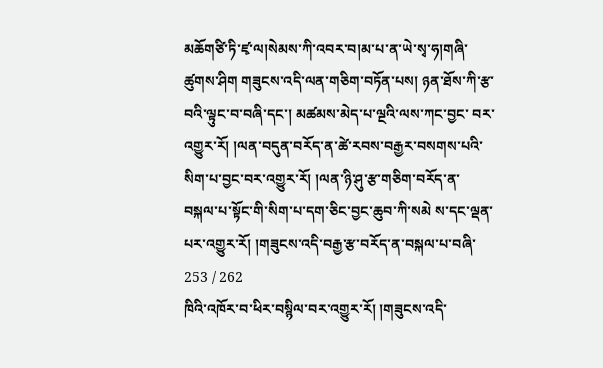མཆོགཙི་ཏི་ཛྭ་ལ།སེམས་ཀི་འབར་བ།མ་པ་ན་ཡེ་སྭ་ཧ།གཞི་ ཚུགས་ཤིག གཟུངས་འདི་ལན་གཅིག་བཏོན་པས། ཉན་ཐོས་ཀི་རྩ་བའི་ལྟུང་བ་བཞི་དང་། མཚམས་མེད་པ་ལྔའི་ལས་ཀང་བྱང་ བར་འགྱུར་རོ། །ལན་བདུན་བརོད་ན་ཚེ་རབས་བརྒྱར་བསགས་པའི་སིག་པ་བྱང་བར་འགྱུར་རོ། །ལན་ཉི་ཤུ་རྩ་གཅིག་བརོད་ན་ བསྐལ་པ་སྟོང་གི་སིག་པ་དག་ཅིང་བྱང་ཆུབ་ཀི་སམེ ས་དང་ལྡན་པར་འགྱུར་རོ། །གཟུངས་འདི་བརྒྱ་རྩ་བརོད་ན་བསྐལ་པ་བཞི་ 253 / 262
ཁིའི་འཁོར་བ་ཕིར་བསྙིལ་བར་འགྱུར་རོ། །གཟུངས་འདི་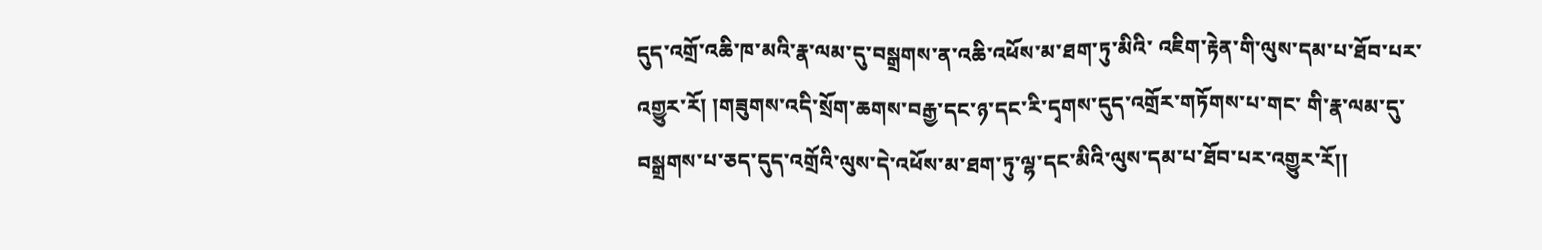དུད་འགྲོ་འཆི་ཁ་མའི་རྣ་ལམ་དུ་བསྒྲགས་ན་འཆི་འཕོས་མ་ཐག་ཏུ་མིའི་ འཇིག་རྟེན་གི་ལུས་དམ་པ་ཐོབ་པར་འགྱུར་རོ། །གཟུགས་འདི་སྲོག་ཆགས་བརྒྱ་དང་ཉ་དང་རི་དྭགས་དུད་འགྲོར་གཏོགས་པ་གང་ གི་རྣ་ལམ་དུ་བསྒྲགས་པ་ཅད་དུད་འགྲོའི་ལུས་དེ་འཕོས་མ་ཐག་ཏུ་ལྷ་དང་མིའི་ལུས་དམ་པ་ཐོབ་པར་འགྱུར་རོ།།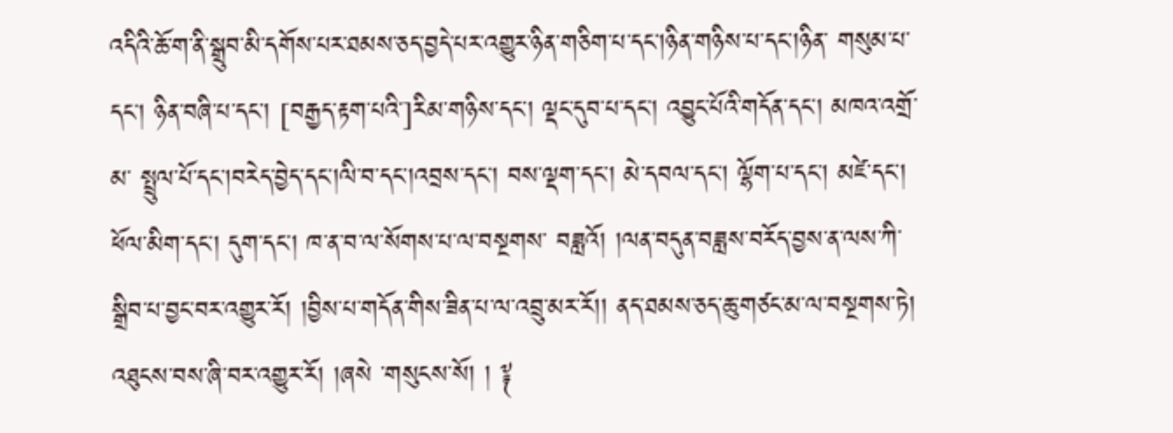འདིའི་ཆོ་ག་ནི་སྒྲུབ་མི་དགོས་པར་ཐམས་ཅད་བྱདེ་པར་འགྱུར་ཉིན་གཅིག་པ་དང་།ཉིན་གཉིས་པ་དང་།ཉིན་ གསུམ་པ་དང་། ཉིན་བཞི་པ་དང་། [བརྒྱད་རྟག་པའི་]རིམ་གཉིས་དང་། ལྡང་དུབ་པ་དང་། འབྱུང་པོའི་གདོན་དང་། མཁའ་འགྲོ་མ་ སྤྲུལ་པོ་དང་།བརེད་བྱེད་དང་།ལི་བ་དང་།འབྲས་དང་། བས་ལྡག་དང་། མེ་དབལ་དང་། ལྷོག་པ་དང་། མཛེ་དང་། ཕོལ་མིག་དང་། དུག་དང་། ཁ་ན་བ་ལ་སོགས་པ་ལ་བསྔགས་ བཟླའོ། །ལན་བདུན་བཟླས་བརོད་བྱས་ན་ལས་ཀི་སྒྲིབ་པ་བྱང་བར་འགྱུར་རོ། །བྱིས་པ་གདོན་གིས་ཟིན་པ་ལ་འབྲུ་མར་རོ།། ནད་ཐམས་ཅད་ཆུ་གཙང་མ་ལ་བསྔགས་ཏེ། འཐུངས་བས་ཞི་བར་འགྱུར་རོ། །ཞསེ ་གསུངས་སོ། ། ༈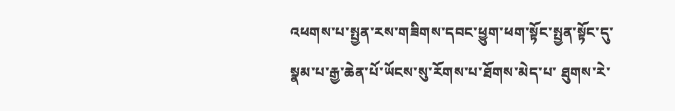འཕགས་པ་སྤྱན་རས་གཟིགས་དབང་ཕྱུག་ཕག་སྟོང་སྤྱན་སྟོང་དུ་སྣམ་པ་རྒྱ་ཆེན་པོ་ཡོངས་སུ་རོགས་པ་ཐོགས་མེད་པ་ ཐུགས་རེ་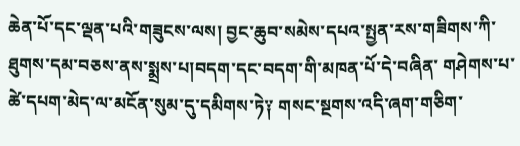ཆེན་པོ་དང་ལྡན་པའི་གཟུངས་ལས། བྱང་ཆུབ་སམེས་དཔའ་སྤྱན་རས་གཟིགས་ཀི་ཐུགས་དམ་བཅས་ནས་སྨྲས་པ།བདག་དང་བདག་གི་མཁན་པོ་དེ་བཞིན་ གཤེགས་པ་ཚེ་དཔག་མེད་ལ་མངོན་སུམ་དུ་དམིགས་ཏེ༑ གསང་སྔགས་འདི་ཞག་གཅིག་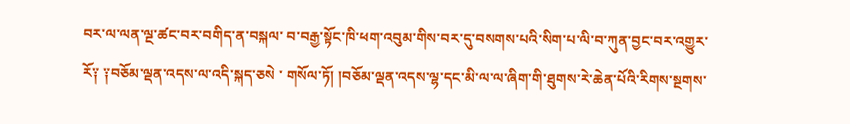བར་ལ་ལན་ལྔ་ཚང་བར་བགིད་ན་བསྐལ་ བ་བརྒྱ་སྟོང་ཁི་ཕག་འབུམ་གིས་བར་དུ་བསགས་པའི་སིག་པ་ལི་བ་ཀུན་བྱང་བར་འགྱུར་རོ༑ ༑བཅོམ་ལྡན་འདས་ལ་འདི་སྐད་ཅསེ ་ གསོལ་ཏོ། །བཅོམ་ལྡན་འདས་ལྷ་དང་མི་ལ་ལ་ཞིག་གི་ཐུགས་རེ་ཆེན་པོའི་རིགས་སྔགས་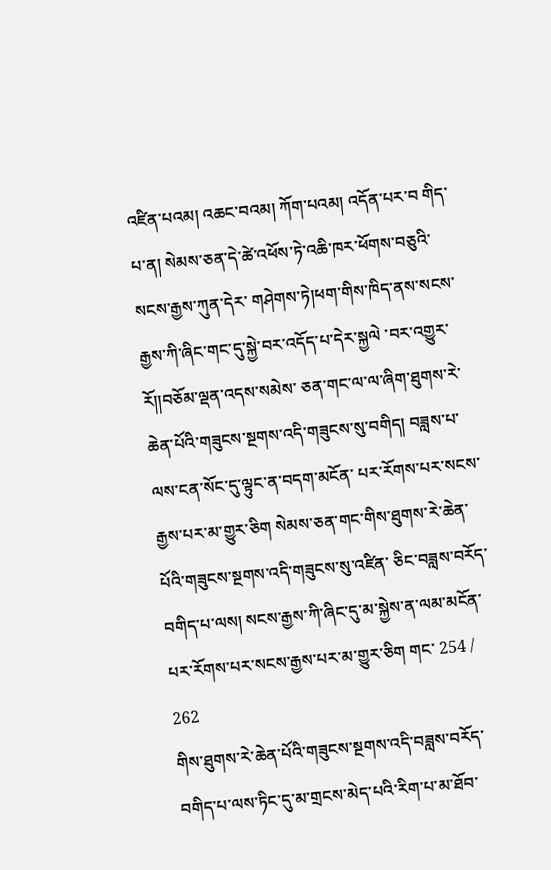འཛིན་པའམ། འཆང་བའམ། ཀོག་པའམ། འདོན་པར་བ གིད་པ་ན། སེམས་ཅན་དེ་ཚེ་འཕོས་ཏེ་འཆི་ཁར་ཕོགས་བཅུའི་སངས་རྒྱས་ཀུན་དེར་ གཤེགས་ཏེ།ཕག་གིས་ཁིད་ནས་སངས་རྒྱས་ཀི་ཞིང་གང་དུ་སྐྱེ་བར་འདོད་པ་དེར་སྐྱལེ ་བར་འགྱུར་རོ།།བཅོམ་ལྡན་འདས་སམེས་ ཅན་གང་ལ་ལ་ཞིག་ཐུགས་རེ་ཆེན་པོའི་གཟུངས་སྔགས་འདི་གཟུངས་སུ་བགིད། བཟླས་པ་ལས་ངན་སོང་དུ་ལྟུང་ན་བདག་མངོན་ པར་རོགས་པར་སངས་རྒྱས་པར་མ་གྱུར་ཅིག སེམས་ཅན་གང་གིས་ཐུགས་རེ་ཆེན་པོའི་གཟུངས་སྔགས་འདི་གཟུངས་སུ་འཛིན་ ཅིང་བཟླས་བརོད་བགིད་པ་ལས། སངས་རྒྱས་ཀི་ཞིང་དུ་མ་སྐྱེས་ན་ལམ་མངོན་པར་རོགས་པར་སངས་རྒྱས་པར་མ་གྱུར་ཅིག གང་ 254 / 262
གིས་ཐུགས་རེ་ཆེན་པོའི་གཟུངས་སྔགས་འདི་བཟླས་བརོད་བགིད་པ་ལས་ཏིང་དུ་མ་གྲངས་མེད་པའི་རིག་པ་མ་ཐོབ་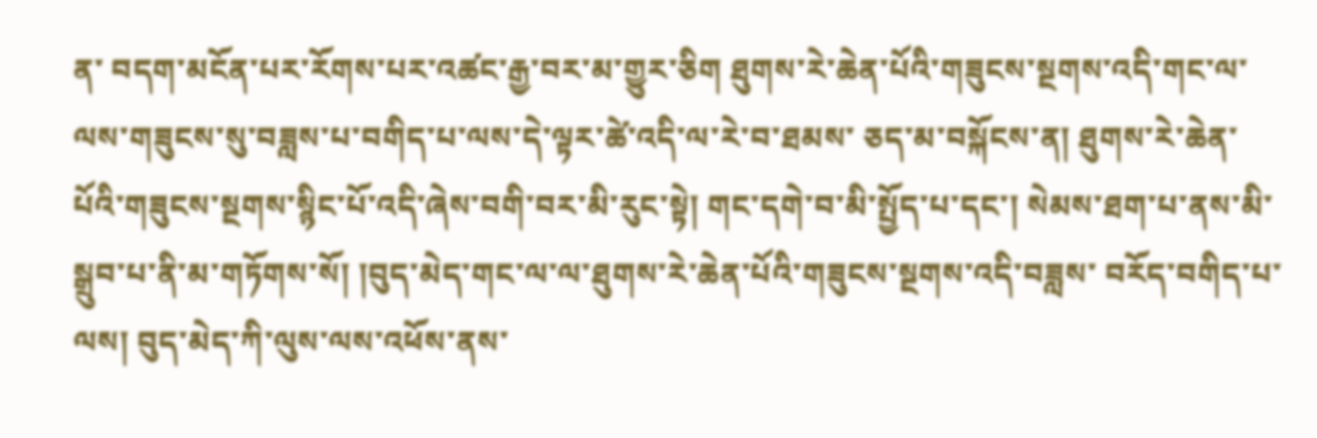ན་ བདག་མངོན་པར་རོགས་པར་འཚང་རྒྱ་བར་མ་གྱུར་ཅིག ཐུགས་རེ་ཆེན་པོའི་གཟུངས་སྔགས་འདི་གང་ལ་ལས་གཟུངས་སུ་བཟླས་པ་བགིད་པ་ལས་དེ་ལྟར་ཚེ་འདི་ལ་རེ་བ་ཐམས་ ཅད་མ་བསྐོངས་ན། ཐུགས་རེ་ཆེན་པོའི་གཟུངས་སྔགས་སྙིང་པོ་འདི་ཞེས་བགི་བར་མི་རུང་སྟེ། གང་དགེ་བ་མི་སྤྱོད་པ་དང་། སེམས་ཐག་པ་ནས་མི་སྒྲུབ་པ་ནི་མ་གཏོགས་སོ། །བུད་མེད་གང་ལ་ལ་ཐུགས་རེ་ཆེན་པོའི་གཟུངས་སྔགས་འདི་བཟླས་ བརོད་བགིད་པ་ལས། བུད་མེད་ཀི་ལུས་ལས་འཕོས་ནས་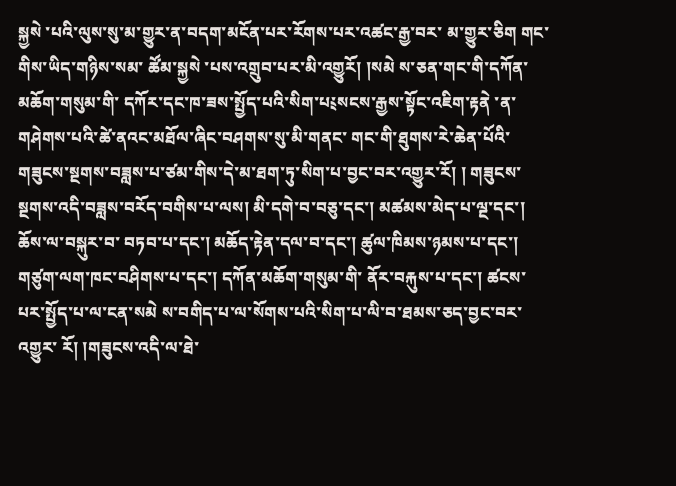སྐྱསེ ་པའི་ལུས་སུ་མ་གྱུར་ན་བདག་མངོན་པར་རོགས་པར་འཚང་རྒྱ་བར་ མ་གྱུར་ཅིག གང་གིས་ཡིད་གཉིས་སམ་ ཚོམ་སྐྱསེ ་པས་འགྲུབ་པར་མི་འགྱུརོ། །སམེ ས་ཅན་གང་གི་དཀོན་མཆོག་གསུམ་གི་ དཀོར་དང་ཁ་ཟས་སྤྱོད་པའི་སིག་པ༴སངས་རྒྱས་སྟོང་འཇིག་རྟནེ ་ན་གཤེགས་པའི་ཚེ་ནའང་མཐོལ་ཞིང་བཤགས་སུ་མི་གནང་ གང་གི་ཐུགས་རེ་ཆེན་པོའི་གཟུངས་སྔགས་བཟླས་པ་ཙམ་གིས་དེ་མ་ཐག་ཏུ་སིག་པ་བྱང་བར་འགྱུར་རོ། ། གཟུངས་སྔགས་འདི་བཟླས་བརོད་བགིས་པ་ལས། མི་དགེ་བ་བཅུ་དང་། མཚམས་མེད་པ་ལྔ་དང་། ཆོས་ལ་བསྐུར་བ་ བཏབ་པ་དང་། མཆོད་རྟེན་དལ་བ་དང་། ཚུལ་ཁིམས་ཉམས་པ་དང་། གཙུག་ལག་ཁང་བཤིགས་པ་དང་། དཀོན་མཆོག་གསུམ་གི་ ནོར་བརྐུས་པ་དང་། ཚངས་པར་སྤྱོད་པ་ལ་ངན་སམེ ས་བགིད་པ་ལ་སོགས་པའི་སིག་པ་ལི་བ་ཐམས་ཅད་བྱང་བར་འགྱུར་ རོ། །གཟུངས་འདི་ལ་ཐེ་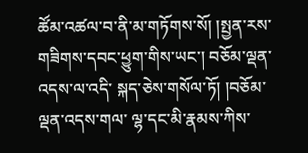ཚོམ་འཚལ་བ་ནི་མ་གཏོགས་སོ། །སྤྱན་རས་གཟིགས་དབང་ཕྱུག་གིས་ཡང་། བཅོམ་ལྡན་འདས་ལ་འདི་ སྐད་ཅེས་གསོལ་ཏོ། །བཅོམ་ལྡན་འདས་གལ་ ལྷ་དང་མི་རྣམས་ཀིས་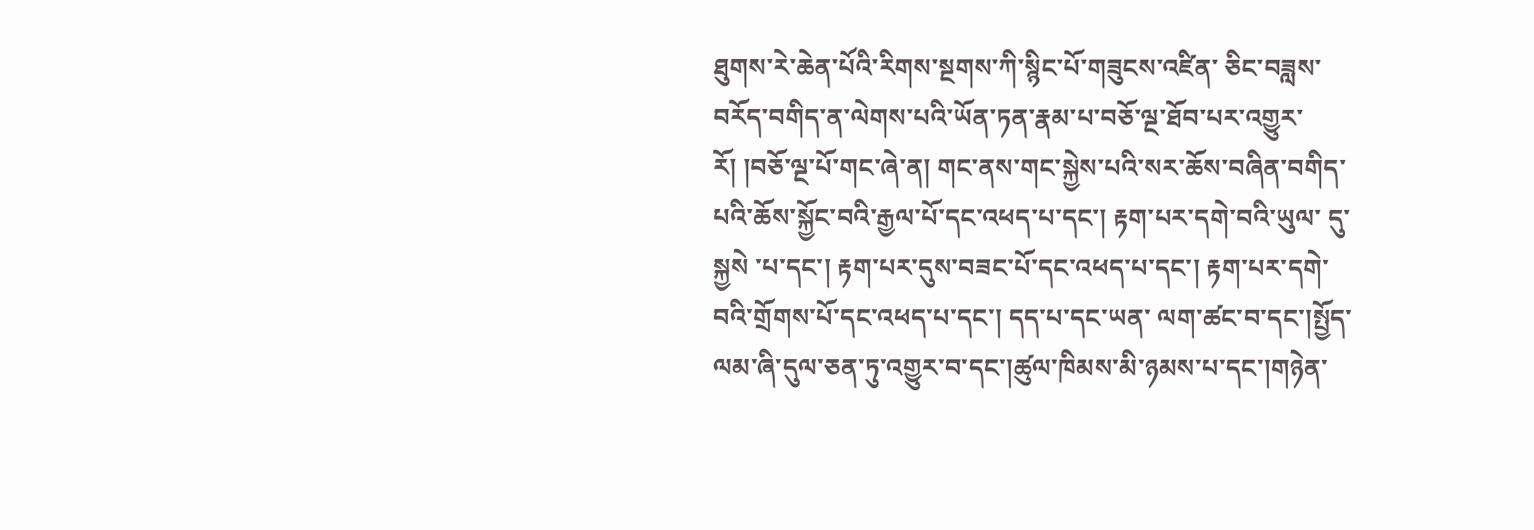ཐུགས་རེ་ཆེན་པོའི་རིགས་སྔགས་ཀི་སྙིང་པོ་གཟུངས་འཛིན་ ཅིང་བཟླས་བརོད་བགིད་ན་ལེགས་པའི་ཡོན་ཏན་རྣམ་པ་བཅོ་ལྔ་ཐོབ་པར་འགྱུར་རོ། །བཅོ་ལྔ་པོ་གང་ཞེ་ན། གང་ནས་གང་སྐྱེས་པའི་སར་ཆོས་བཞིན་བགིད་པའི་ཆོས་སྐྱོང་བའི་རྒྱལ་པོ་དང་འཕད་པ་དང་། རྟག་པར་དགེ་བའི་ཡུལ་ དུ་སྐྱསེ ་པ་དང་། རྟག་པར་དུས་བཟང་པོ་དང་འཕད་པ་དང་། རྟག་པར་དགེ་བའི་གྲོགས་པོ་དང་འཕད་པ་དང་། དད་པ་དང་ཡན་ ལག་ཚང་བ་དང་།སྤྱོད་ལམ་ཞི་དུལ་ཅན་ཏུ་འགྱུར་བ་དང་།ཚུལ་ཁིམས་མི་ཉམས་པ་དང་།གཉེན་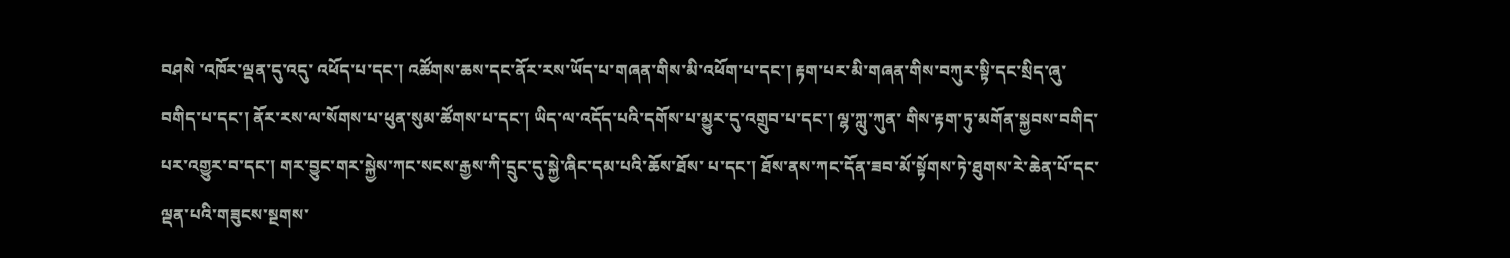བཤསེ ་འཁོར་ལྡན་དུ་འདུ་ འཕོད་པ་དང་། འཚོགས་ཆས་དང་ནོར་རས་ཡོད་པ་གཞན་གིས་མི་འཕོག་པ་དང་། རྟག་པར་མི་གཞན་གིས་བཀུར་སྟི་དང་སྲིད་ཞུ་ བགིད་པ་དང་། ནོར་རས་ལ་སོགས་པ་ཕུན་སུམ་ཚོགས་པ་དང་། ཡིད་ལ་འདོད་པའི་དགོས་པ་མྱུར་དུ་འགྲུབ་པ་དང་། ལྷ་ཀླུ་ཀུན་ གིས་རྟག་ཏུ་མགོན་སྐྱབས་བགིད་པར་འགྱུར་བ་དང་། གར་བྱུང་གར་སྐྱེས་ཀང་སངས་རྒྱས་ཀི་དྲུང་དུ་སྐྱེ་ཞིང་དམ་པའི་ཆོས་ཐོས་ པ་དང་། ཐོས་ནས་ཀང་དོན་ཟབ་མོ་སྟོགས་ཏེ་ཐུགས་རེ་ཆེན་པོ་དང་ལྡན་པའི་གཟུངས་སྔགས་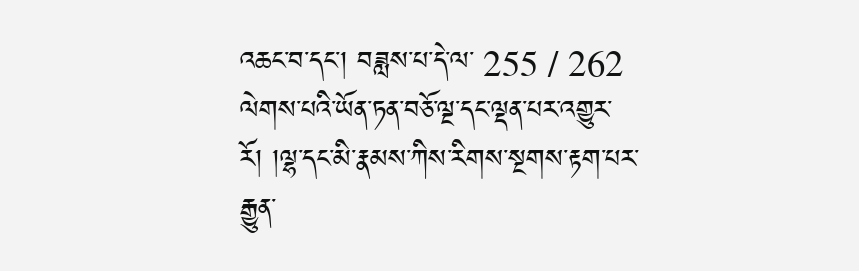འཆང་བ་དང་། བཟླས་པ་དེ་ལ་ 255 / 262
ལེགས་པའི་ཡོན་ཏན་བཅོ་ལྔ་དང་ལྡན་པར་འགྱུར་རོ། །ལྷ་དང་མི་རྣམས་ཀིས་རིགས་སྔགས་རྟག་པར་རྒྱུན་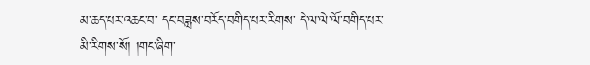མ་ཆད་པར་འཆང་བ་ དང་བཟླས་བརོད་བགིད་པར་རིགས་ དེ་ལ་ལེ་ལོ་བགིད་པར་མི་རིགས་སོ། །གང་ཞིག་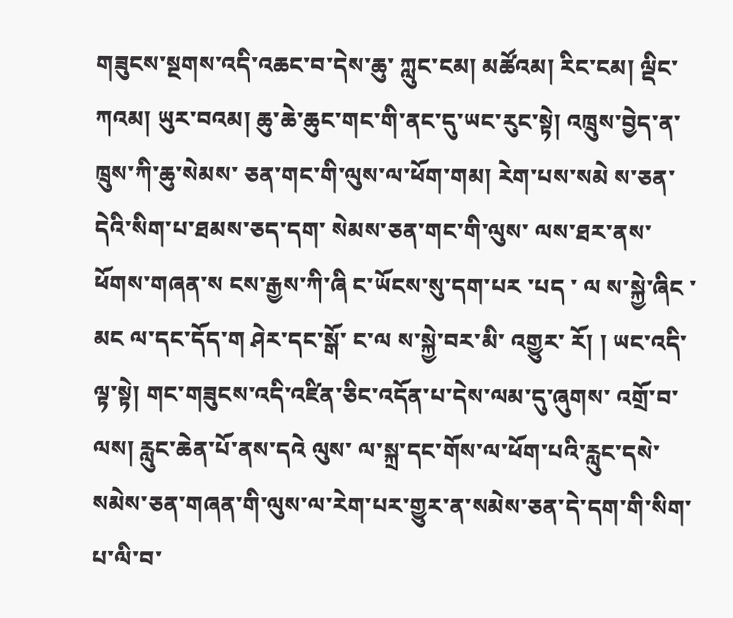གཟུངས་སྔགས་འདི་འཆང་བ་དེས་ཆུ་ ཀླུང་ངམ། མཚོའམ། རིང་ངམ། ལྡིང་ཀའམ། ཡུར་བའམ། ཆུ་ཆེ་ཆུང་གང་གི་ནང་དུ་ཡང་རུང་སྟེ། འཁྲུས་བྱེད་ན་ཁྲུས་ཀི་ཆུ་སེམས་ ཅན་གང་གི་ལུས་ལ་ཕོག་གམ། རེག་པས་སམེ ས་ཅན་དེའི་སིག་པ་ཐམས་ཅད་དག་ སེམས་ཅན་གང་གི་ལུས་ ལས་ཐར་ནས་ ཕོགས་གཞན་ས ངས་རྒྱས་ཀི་ཞི ང་ཡོངས་སུ་དག་པར ་པད ་ ལ ས་སྐྱེ་ཞིང ་མང ལ་དང་དོད་ག ཤེར་དང་སྒོ་ ང་ལ ས་སྐྱེ་བར་མི་ འགྱུར་ རོ། ། ཡང་འདི་ལྟ་སྟེ། གང་གཟུངས་འདི་འཛིན་ཅིང་འདོན་པ་དེས་ལམ་དུ་ཞུགས་ འགྲོ་བ་ལས། རླུང་ཆེན་པོ་ནས་དའེ ལུས་ ལ་སྐྲ་དང་གོས་ལ་ཕོག་པའི་རླུང་དསེ་སམེས་ཅན་གཞན་གི་ལུས་ལ་རེག་པར་གྱུར་ན་སམེས་ཅན་དེ་དག་གི་སིག་པ་ལི་བ་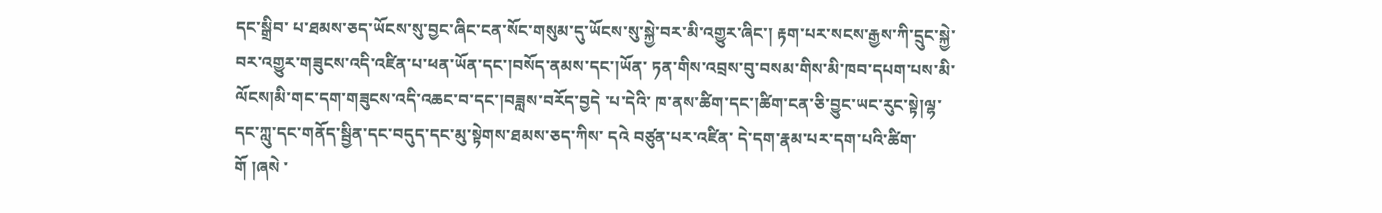དང་སྒྲིབ་ པ་ཐམས་ཅད་ཡོངས་སུ་བྱང་ཞིང་ངན་སོང་གསུམ་དུ་ཡོངས་སུ་སྐྱེ་བར་མི་འགྱུར་ཞིང་། རྟག་པར་སངས་རྒྱས་ཀི་དྲུང་སྐྱེ་བར་འགྱུར་གཟུངས་འདི་འཛིན་པ་ཕན་ཡོན་དང་།བསོད་ནམས་དང་།ཡོན་ ཏན་གིས་འབྲས་བུ་བསམ་གིས་མི་ཁབ་དཔག་པས་མི་ལོངས།མི་གང་དག་གཟུངས་འདི་འཆང་བ་དང་།བཟླས་བརོད་བྱདེ ་པ་དེའི་ ཁ་ནས་ཚིག་དང་།ཚིག་ངན་ཅི་བྱུང་ཡང་རུང་སྟེ།ལྷ་དང་ཀླུ་དང་གནོད་སྦྱིན་དང་བདུད་དང་མུ་སྟེགས་ཐམས་ཅད་ཀིས་ དའེ བཙུན་པར་འཛིན་ དེ་དག་རྣམ་པར་དག་པའི་ཚིག་གོ །ཞསེ ་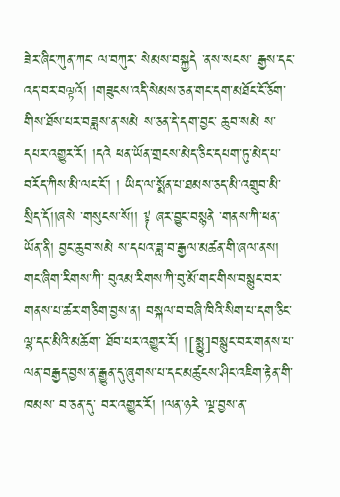ཟེར་ཞིང་ཀུན་ཀང་ ལ་བཀུར་ སེམས་བསྐྱདེ ་ནས་སངས་ རྒྱས་དང་འད་བར་བལྟའོ། །གཟུངས་འདི་སེམས་ཅན་གང་དག་མཐོང་ངོ་ཅོག་གིས་ཐོས་པར་བཟླས་ན་སམེ ས་ཅན་དེ་དག་བྱང་ ཆུབ་སམེ ས་དཔར་འགྱུར་རོ། །དའེ ཕན་ཡོན་གྲངས་མེད་ཅིང་དཔག་ཏུ་མེད་པ་བརོད་ཀིས་མི་ལང་ངོ་། ། ཡིད་ལ་སྨོན་པ་ཐམས་ཅད་མི་འགྲུབ་མི་སྲིད་དོ།།ཞསེ ་གསུངས་སོ།། ༈ ཞར་བྱུང་བསྙནེ ་གནས་ཀི་ཕན་ཡོན་ནི། བྱང་ཆུབ་སམེ ས་དཔའ་ཟླ་བ་རྒྱལ་མཚན་གི་ཞལ་ནས། གང་ཞིག་རིགས་ཀི་ བུའམ་རིགས་ཀི་བུ་མོ་གང་གིས་བསྙུང་བར་གནས་པ་ཚར་གཅིག་བྱས་ན། བསྐལ་བ་བཞི་ཁིའི་སིག་པ་དག་ཅིང་ལྷ་དང་མིའི་མཆོག་ ཐོབ་པར་འགྱུར་རོ། །[སྨྱུ]བསྙུང་བར་གནས་པ་ལན་བརྒྱད་བྱས་ན་རྒྱུན་དུ་ཞུགས་པ་དང་མཚུངས་ཤིང་འཇིག་རྟེན་གི་ཁམས་ བ་ཅན་དུ་ བར་འགྱུར་རོ། །ལན་ཉརེ ་ལྔ་བྱས་ན་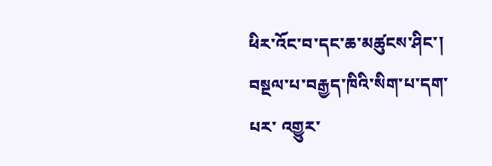ཕིར་འོང་བ་དང་ཆ་མཚུངས་ཤིང་། བསྔལ་པ་བརྒྱད་ཁིའི་སིག་པ་དག་པར་ འགྱུར་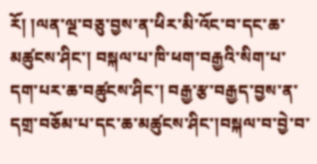རོ། །ལན་ལྔ་བཅུ་བྱས་ན་ཕིར་མི་འོང་བ་དང་ཆ་མཚུངས་ཤིང་། བསྐལ་པ་ཁི་ཕག་བརྒྱའི་སིག་པ་དག་པར་ཆ་བཚུངས་ཤིང་། བརྒྱ་རྩ་བརྒྱད་བྱས་ན་དགྲ་བཅོམ་པ་དང་ཆ་མཚུངས་ཤིང་།བསྐལ་བ་བྱེ་བ་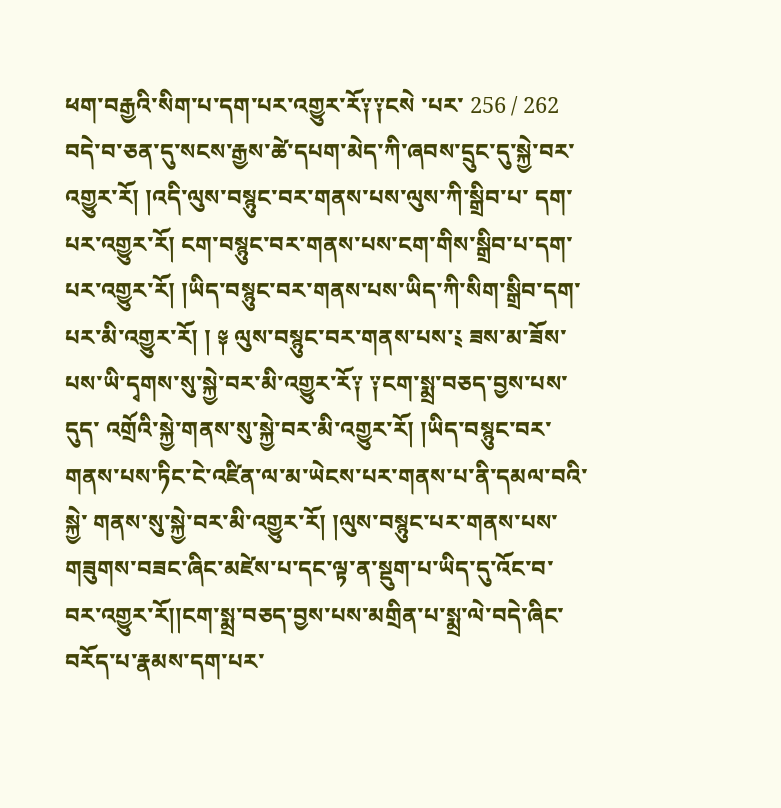ཕག་བརྒྱའི་སིག་པ་དག་པར་འགྱུར་རོ༑༑ངསེ ་པར་ 256 / 262
བདེ་བ་ཅན་དུ་སངས་རྒྱས་ཚེ་དཔག་མེད་ཀི་ཞབས་དྲུང་དུ་སྐྱེ་བར་འགྱུར་རོ། །འདི་ལུས་བསྙུང་བར་གནས་པས་ལུས་ཀི་སྒྲིབ་པ་ དག་པར་འགྱུར་རོ། ངག་བསྙུང་བར་གནས་པས་ངག་གིས་སྒྲིབ་པ་དག་པར་འགྱུར་རོ། །ཡིད་བསྙུང་བར་གནས་པས་ཡིད་ཀི་སིག་སྒྲིབ་དག་ པར་མི་འགྱུར་རོ། ། ༈ ལུས་བསྙུང་བར་གནས་པས་༴ ཟས་མ་ཟོས་པས་ཡི་དྭགས་སུ་སྐྱེ་བར་མི་འགྱུར་རོ༑ ༑ངག་སྨྲ་བཅད་བྱས་པས་དུད་ འགྲོའི་སྐྱེ་གནས་སུ་སྐྱེ་བར་མི་འགྱུར་རོ། །ཡིད་བསྙུང་བར་གནས་པས་ཏིང་ངེ་འཛིན་ལ་མ་ཡེངས་པར་གནས་པ་ནི་དམལ་བའི་སྐྱེ་ གནས་སུ་སྐྱེ་བར་མི་འགྱུར་རོ། །ལུས་བསྙུང་པར་གནས་པས་གཟུགས་བཟང་ཞིང་མཛེས་པ་དང་ལྟ་ན་སྡུག་པ་ཡིད་དུ་འོང་བ་ བར་འགྱུར་རོ།།ངག་སྨྲ་བཅད་བྱས་པས་མགྲིན་པ་སྨྲ་ལེ་བདེ་ཞིང་བརོད་པ་རྣམས་དག་པར་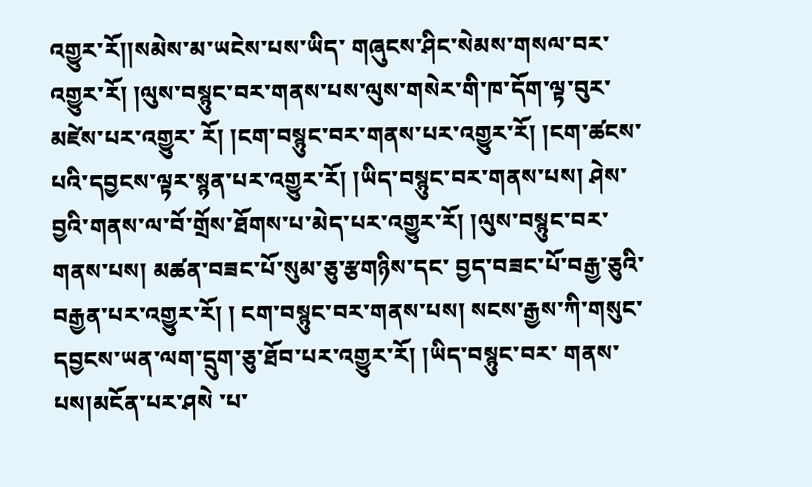འགྱུར་རོ།།སམེས་མ་ཡངེས་པས་ཡིད་ གཞུངས་ཤིང་སེམས་གསལ་བར་འགྱུར་རོ། །ལུས་བསྙུང་བར་གནས་པས་ལུས་གསེར་གི་ཁ་དོག་ལྟ་བུར་མཛེས་པར་འགྱུར་ རོ། །ངག་བསྙུང་བར་གནས་པར་འགྱུར་རོ། །ངག་ཚངས་པའི་དབྱངས་ལྟར་སྙན་པར་འགྱུར་རོ། །ཡིད་བསྙུང་བར་གནས་པས། ཤེས་བྱའི་གནས་ལ་བོ་གྲོས་ཐོགས་པ་མེད་པར་འགྱུར་རོ། །ལུས་བསྙུང་བར་གནས་པས། མཚན་བཟང་པོ་སུམ་ཅུ་རྩགཉིས་དང་ བྱད་བཟང་པོ་བརྒྱ་ཅུའི་བརྒྱན་པར་འགྱུར་རོ། ། ངག་བསྙུང་བར་གནས་པས། སངས་རྒྱས་ཀི་གསུང་དབྱངས་ཡན་ལག་དྲུག་ཅུ་ཐོབ་པར་འགྱུར་རོ། །ཡིད་བསྙུང་བར་ གནས་པས།མངོན་པར་ཤསེ ་པ་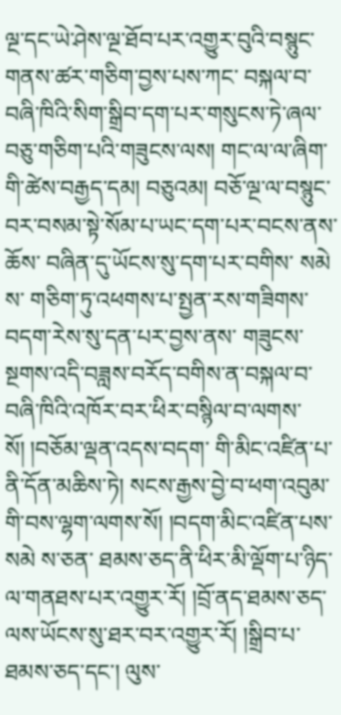ལྔ་དང་ཡེ་ཤེས་ལྔ་ཐོབ་པར་འགྱུར་བུའི་བསྙུང་གནས་ཚར་གཅིག་བྱས་པས་ཀང་ བསྐལ་བ་བཞི་ཁིའི་སིག་སྒྲིབ་དག་པར་གསུངས་ཏེ་ཞལ་བཅུ་གཅིག་པའི་གཟུངས་ལས། གང་ལ་ལ་ཞིག་གི་ཚེས་བརྒྱད་དམ། བཅུའམ། བཅོ་ལྔ་ལ་བསྙུང་བར་བསམ་སྟེ་སོམ་པ་ཡང་དག་པར་བངས་ནས་ཆོས་ བཞིན་དུ་ཡོངས་སུ་དག་པར་བགིས་ སམེ ས་ གཅིག་ཏུ་འཕགས་པ་སྤྱན་རས་གཟིགས་བདག་རེས་སུ་དན་པར་བྱས་ནས་ གཟུངས་སྔགས་འདི་བཟླས་བརོད་བགིས་ན་བསྐལ་བ་བཞི་ཁིའི་འཁོར་བར་ཕིར་བསྙིལ་བ་ལགས་སོ། །བཅོམ་ལྡན་འདས་བདག་ གི་མིང་འཛིན་པ་ནི་དོན་མཆིས་ཏེ། སངས་རྒྱས་བྱེ་བ་ཕག་འབུམ་གི་བས་ལྷག་ལགས་སོ། །བདག་མིང་འཛིན་པས་སམེ ས་ཅན་ ཐམས་ཅད་ནི་ཕིར་མི་ལྡོག་པ་ཉིད་ལ་གནཐས་པར་འགྱུར་རོ། །བྲོ་ནད་ཐམས་ཅད་ལས་ཡོངས་སུ་ཐར་བར་འགྱུར་རོ། །སྒྲིབ་པ་ ཐམས་ཅད་དང་། ལུས་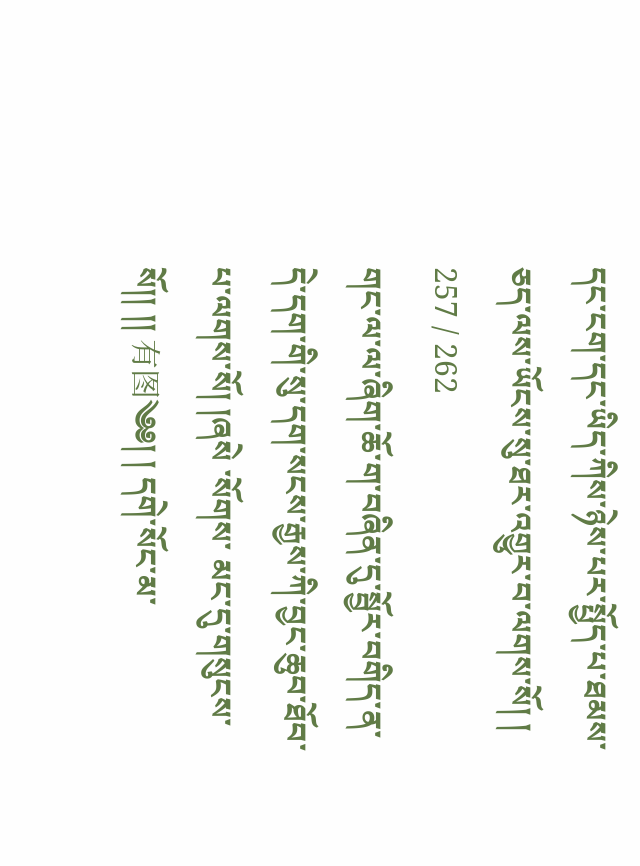དང་ངག་དང་ཡིད་ཀིས་ཉེས་པར་སྤྱོད་པ་ཐམས་ཅད་ལས་ཡོངས་སུ་ཐར་འགྱུར་བ་ལགས་སོ། ། 257 / 262
གང་ལ་ལ་ཞིག་ཆོ་ག་བཞིན་དུ་སྦྱོར་བགིད་ན་དེ་དག་གི་སུ་དག་སངས་རྒྱས་ཀི་བྱང་ཆུབ་ཐོབ་པ་ལགས་སོ། །ཞསེ ་སོགས་ མང་དུ་གསུངས་སོ།། །། 有图༄༅། ། དགེ་སོང་མ་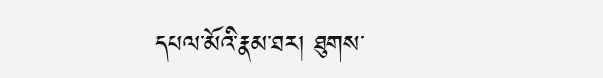དཔལ་མོའི་རྣམ་ཐར། ཐུགས་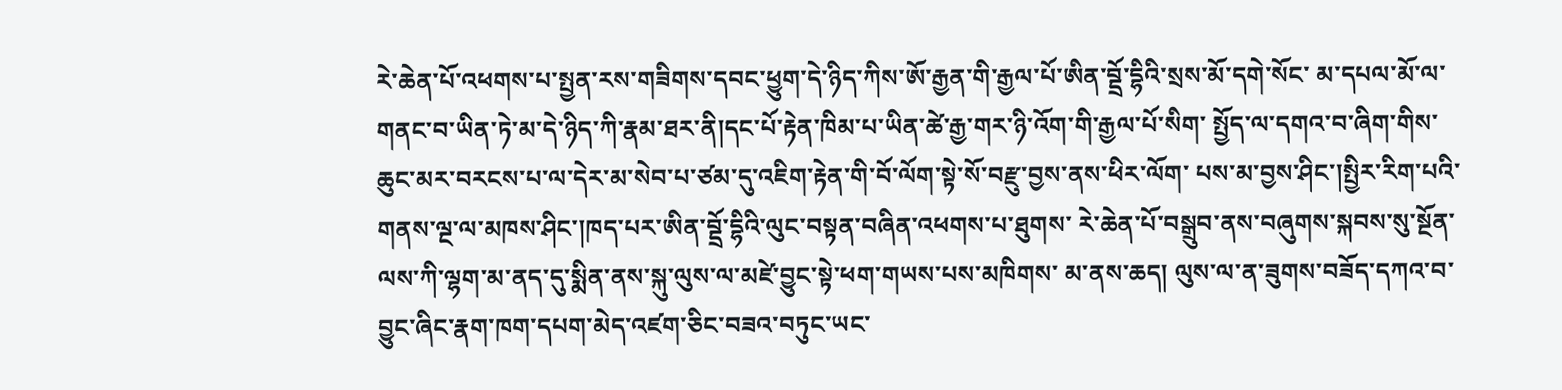རེ་ཆེན་པོ་འཕགས་པ་སྤྱན་རས་གཟིགས་དབང་ཕྱུག་དེ་ཉིད་ཀིས་ཨོ་རྒྱན་གི་རྒྱལ་པོ་ཨིན་བྡྲོ་དྷིའི་སྲས་མོ་དགེ་སོང་ མ་དཔལ་མོ་ལ་གནང་བ་ཡིན་ཏེ་མ་དེ་ཉིད་ཀི་རྣམ་ཐར་ནི།དང་པོ་རྟེན་ཁིམ་པ་ཡིན་ཚེ་རྒྱ་གར་ཉི་འོག་གི་རྒྱལ་པོ་སིག་ སྤྱོད་ལ་དགའ་བ་ཞིག་གིས་ཆུང་མར་བརངས་པ་ལ་དེར་མ་སེབ་པ་ཙམ་དུ་འཇིག་རྟེན་གི་བོ་ལོག་སྟེ་སོ་བརྫུ་བྱས་ནས་ཕིར་ལོག་ པས་མ་བྱས་ཤིང་།སྤྱིར་རིག་པའི་གནས་ལྔ་ལ་མཁས་ཤིང་།ཁད་པར་ཨིན་བྡྲོ་དྷིའི་ལུང་བསྟན་བཞིན་འཕགས་པ་ཐུགས་ རེ་ཆེན་པོ་བསྒྲུབ་ནས་བཞུགས་སྐབས་སུ་སྔོན་ལས་ཀི་ལྷག་མ་ནད་དུ་སྨིན་ནས་སྐུ་ལུས་ལ་མཛེ་བྱུང་སྟེ་ཕག་གཡས་པས་མཁིགས་ མ་ནས་ཆད། ལུས་ལ་ན་ཟུགས་བཟོད་དཀའ་བ་བྱུང་ཞིང་རྣག་ཁག་དཔག་མེད་འཛག་ཅིང་བཟའ་བཏུང་ཡང་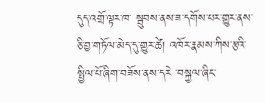དུད་འགྲོ་ལྟར་ཁ་ སྦུབས་ནས་ཟ་དགོས་པར་གྱུར་ནས་ཅི་བྱ་གཏོལ་མེད་དུ་གྱུར་ཚེ། འཁོར་རྣམས་ཀིས་རྩའི་སྤྱིལ་པོ་ཞིག་བཟོས་ནས་དརེ ་བསྐྱལ་ཞིང་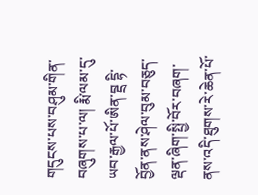གདུངས་པས་བཤུམ་གིན་བཞུགས་པ་ལ། རྨི་ལམ་དུ་ ཡབ་རྒྱལ་པོ་ཨིན་བྡྲ དྷི་བྱོན་ནས་ཤེལ་བུམ་བཅུད་ལྡན་ཞིག་སྤྱི་བོར་བཞག་ནས་འདི་ཐུགས་རེ་ཆེན་པོ་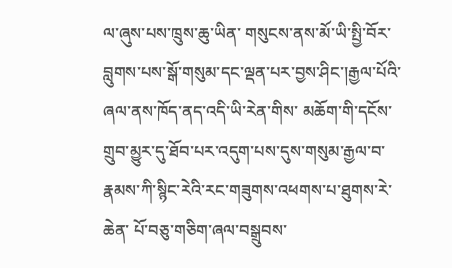ལ་ཞུས་པས་ཁྲུས་ཆུ་ཡིན་ གསུངས་ནས་མོ་ཡི་སྤྱི་བོར་བླུགས་པས་སྒོ་གསུམ་དང་ལྡན་པར་བྱས་ཤིང་།རྒྱལ་པོའི་ཞལ་ནས་ཁོད་ནད་འདི་ཡི་རེན་གིས་ མཆོག་གི་དངོས་གྲུབ་མྱུར་དུ་ཐོབ་པར་འདུག་པས་དུས་གསུམ་རྒྱལ་བ་རྣམས་ཀི་སྙིང་རེའི་རང་གཟུགས་འཕགས་པ་ཐུགས་རེ་ཆེན་ པོ་བཅུ་གཅིག་ཞལ་བསྒྲུབས་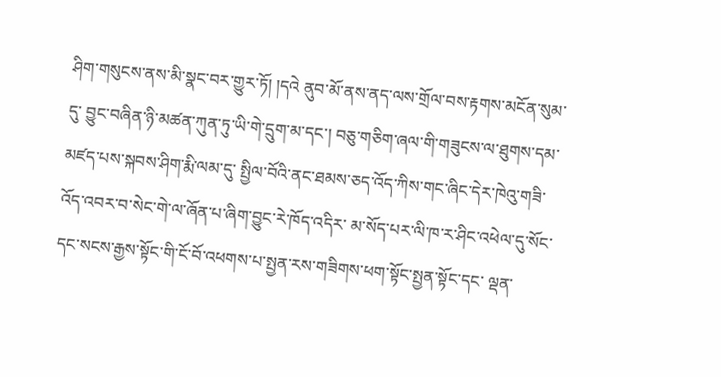ཤིག་གསུངས་ནས་མི་སྣང་བར་གྱུར་ཏོ། །དའེ ནུབ་མོ་ནས་ནད་ལས་གྲོལ་བས་རྟགས་མངོན་སུམ་དུ་ བྱུང་བཞིན་ཉི་མཚན་ཀུན་ཏུ་ཡི་གེ་དྲུག་མ་དང་། བཅུ་གཅིག་ཞལ་གི་གཟུངས་ལ་ཐུགས་དམ་མཛད་པས་སྐབས་ཤིག་རྨི་ལམ་དུ་ སྤྱིལ་བོའི་ནང་ཐམས་ཅད་འོད་ཀིས་གང་ཞིང་དེར་ཁེའུ་གཟི་འོད་འབར་བ་སེང་གེ་ལ་ཞོན་པ་ཞིག་བྱུང་རེ་ཁོད་འདིར་ མ་སོད་པར་ལི་ཁ་ར་ཤིང་འཕེལ་དུ་སོང་དང་སངས་རྒྱས་སྟོང་གི་ངོ་བོ་འཕགས་པ་སྤྱན་རས་གཟིགས་ཕག་སྟོང་སྤྱན་སྟོང་དང་ ལྡན་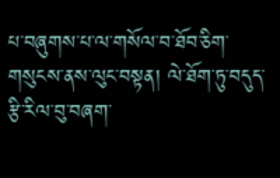པ་བཞུགས་པ་ལ་གསོལ་བ་ཐོབ་ཅིག་གསུངས་ནས་ལུང་བསྟན། ལེ་ཐོག་ཏུ་བདུད་རྩི་རིལ་བུ་བཞག་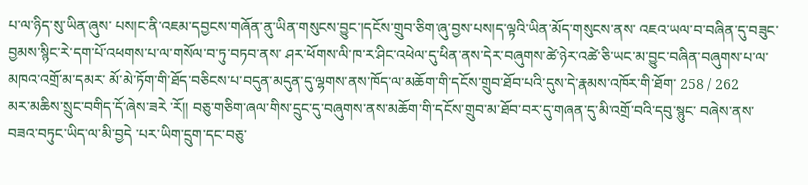པ་ལ་ཉིད་སུ་ཡིན་ཞུས་ པས།ང་ནི་འཇམ་དབྱངས་གཞོན་ནུ་ཡིན་གསུངས་བྱུང་།དངོས་གྲུབ་ཅིག་ཞུ་བྱས་པས།ད་ལྟའི་ཡིན་མོད་གསུངས་ནས་ འཇའ་ཡལ་བ་བཞིན་དུ་བཟུང་བྱམས་སྙིང་རེ་དག་པོ་འཕགས་པ་ལ་གསོལ་བ་ཏུ་བཏབ་ནས་ ཤར་ཕོགས་ལི་ཁ་ར་ཤིང་འཕེལ་དུ་ཕིན་ནས་དེར་བཞུགས་ཚེ་ཉེར་འཚེ་ཅི་ཡང་མ་བྱུང་བཞིན་བཞུགས་པ་ལ་མཁའ་འགྲོ་མ་དམར་ མོ་མེ་ཏོག་གི་ཐོད་བཅིངས་པ་བདུན་མདུན་དུ་ལྷགས་ནས་ཁོད་ལ་མཆོག་གི་དངོས་གྲུབ་ཐོབ་པའི་དུས་དེ་རྣམས་འཁོར་གི་ཐོག་ 258 / 262
མར་མཆིས་སྲུང་བགིད་དོ་ཞེས་ཟརེ ་རོ།། བཅུ་གཅིག་ཞལ་གིས་དྲུང་དུ་བཞུགས་ནས་མཆོག་གི་དངོས་གྲུབ་མ་ཐོབ་བར་དུ་གཞན་དུ་མི་འགྲོ་བའི་དབུ་སྙུང་ བཞེས་ནས་བཟའ་བཏུང་ཡིད་ལ་མི་བྱདེ ་པར་ཡིག་དྲུག་དང་བཅུ་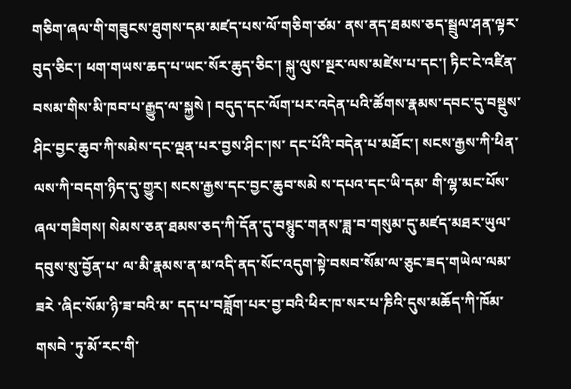གཅིག་ཞལ་གི་གཟུངས་ཐུགས་དམ་མཛད་པས་ལོ་གཅིག་ཙམ་ ནས་ནད་ཐམས་ཅད་སྦྲུལ་ཤན་ལྟར་བུད་ཅིང་། ཕག་གཡས་ཆད་པ་ཡང་སོར་ཆུད་ཅིང་། སྐུ་ལུས་སྔར་ལས་མཛེས་པ་དང་། ཏིང་ངེ་འཛིན་བསམ་གིས་མི་ཁབ་པ་རྒྱུད་ལ་སྐྱསེ ། བདུད་དང་ལོག་པར་འདེན་པའི་ཚོགས་རྣམས་དབང་དུ་བསྡུས་ཤིང་བྱང་ཆུབ་ཀི་སམེས་དང་ལྡན་པར་བྱས་ཤིང་།ས་ དང་པོའི་བདེན་པ་མཐོང་། སངས་རྒྱས་ཀི་ཕིན་ལས་ཀི་བདག་ཉིད་དུ་གྱུར། སངས་རྒྱས་དང་བྱང་ཆུབ་སམེ ས་དཔའ་དང་ཡི་དམ་ གི་ལྷ་མང་པོས་ཞལ་གཟིགས། སེམས་ཅན་ཐམས་ཅད་ཀི་དོན་དུ་བསྙུང་གནས་ཟླ་བ་གསུམ་དུ་མཛད་མཐར་ཡུལ་དབུས་སུ་བྱོན་པ་ ལ་མི་རྣམས་ན་མ་འདི་ནད་སོང་འདུག་སྟེ་བསབ་སོམ་ལ་ཅུང་ཟད་གཡེལ་ལམ་ཟརེ ་ཞིང་སོམ་ཉི་ཟ་བའི་མ་ དད་པ་བཟློག་པར་བྱ་བའི་ཕིར་ཁ་སར་པ་ཎིའི་དུས་མཆོད་ཀི་ཁོམ་གསབེ ་ཏུ་མོ་རང་གི་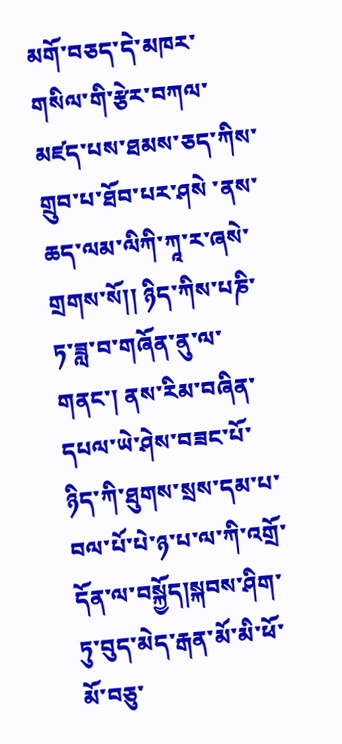མགོ་བཅད་དེ་མཁར་གསིལ་གི་རྩེར་བཀལ་ མཛད་པས་ཐམས་ཅད་ཀིས་གྲུབ་པ་ཐོབ་པར་ཤསེ ་ནས་ཆད་ལམ་ལིཀི་ཀཱ་ར་ཞསེ་གྲགས་སོ།། ཉིད་ཀིས་པཎི་ཏ་ཟླ་བ་གཞོན་ནུ་ལ་གནང་། ནས་རིམ་བཞིན་དཔལ་ཡེ་ཤེས་བཟང་པོ་ ཉིད་ཀི་ཐུགས་སྲས་དམ་པ་ བལ་པོ་པེ་ཉ་པ་ལ་ཀི་འགྲོ་དོན་ལ་བསྐྱོད།སྐབས་ཤིག་ཏུ་བུད་མེད་རྒན་མོ་མི་ཕོ་མོ་བཅུ་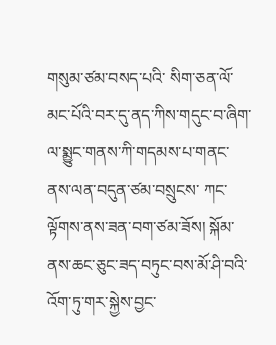གསུམ་ཙམ་བསད་པའི་ སིག་ཅན་ལོ་མང་པོའི་བར་དུ་ནད་ཀིས་གདུང་བ་ཞིག་ལ་སྨྱུང་གནས་ཀི་གདམས་པ་གནང་ནས་ལན་བདུན་ཙམ་བསྲུངས་ ཀང་ལྟོགས་ནས་ཟན་བག་ཙམ་ཟོས། སྐོམ་ནས་ཆང་ཅུང་ཟད་བཏུང་བས་མོ་ཤི་བའི་འོག་ཏུ་གར་སྐྱེས་བྱང་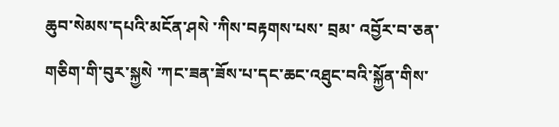ཆུབ་སེམས་དཔའི་མངོན་ཤསེ ་ཀིས་བརྟགས་པས་ བྲམ་ འབྱོར་བ་ཅན་གཅིག་གི་བུར་སྐྱསེ ་ཀང་ཟན་ཟོས་པ་དང་ཆང་འཐུང་བའི་སྐྱོན་གིས་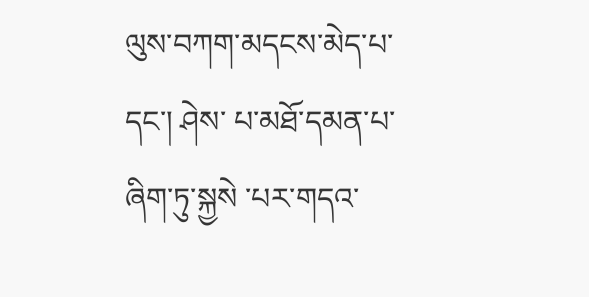ལུས་བཀག་མདངས་མེད་པ་དང་། ཤེས་ པ་མཐོ་དམན་པ་ཞིག་ཏུ་སྐྱསེ ་པར་གདའ་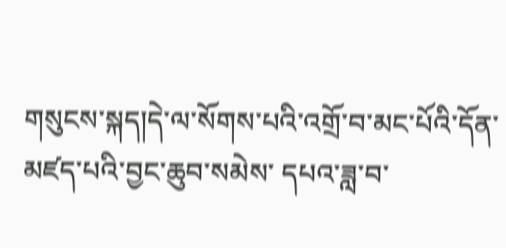གསུངས་སྐད།དེ་ལ་སོགས་པའི་འགྲོ་བ་མང་པོའི་དོན་མཛད་པའི་བྱང་ཆུབ་སམེས་ དཔའ་ཟླ་བ་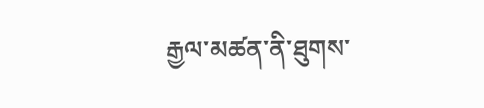རྒྱལ་མཚན་ནི་ཐུགས་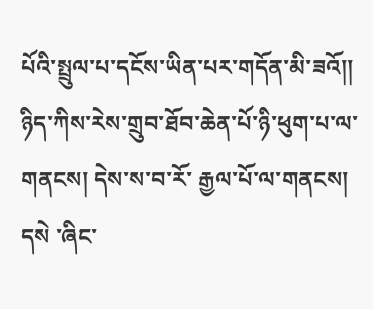པོའི་སྤྲུལ་པ་དངོས་ཡིན་པར་གདོན་མི་ཟའོ།། ཉིད་ཀིས་རེས་གྲུབ་ཐོབ་ཆེན་པོ་ཉི་ཕུག་པ་ལ་གནངས། དེས་ས་བ་རོ་ རྒྱལ་པོ་ལ་གནངས། དསེ ་ཞིང་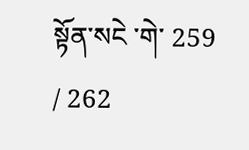སྟོན་སངེ ་གེ་ 259 / 262